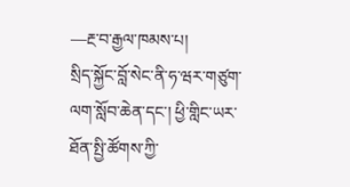—རྔ་བ་རྒྱལ་ཁམས་པ།
སྲིད་སྐྱོང་བློ་སེང་ནི་ཧ་ཝར་གཙུག་ལག་སློབ་ཆེན་དང་། ཕྱི་གླིང་ཡར་ཐོན་སྤྱི་ཚོགས་ཀྱི་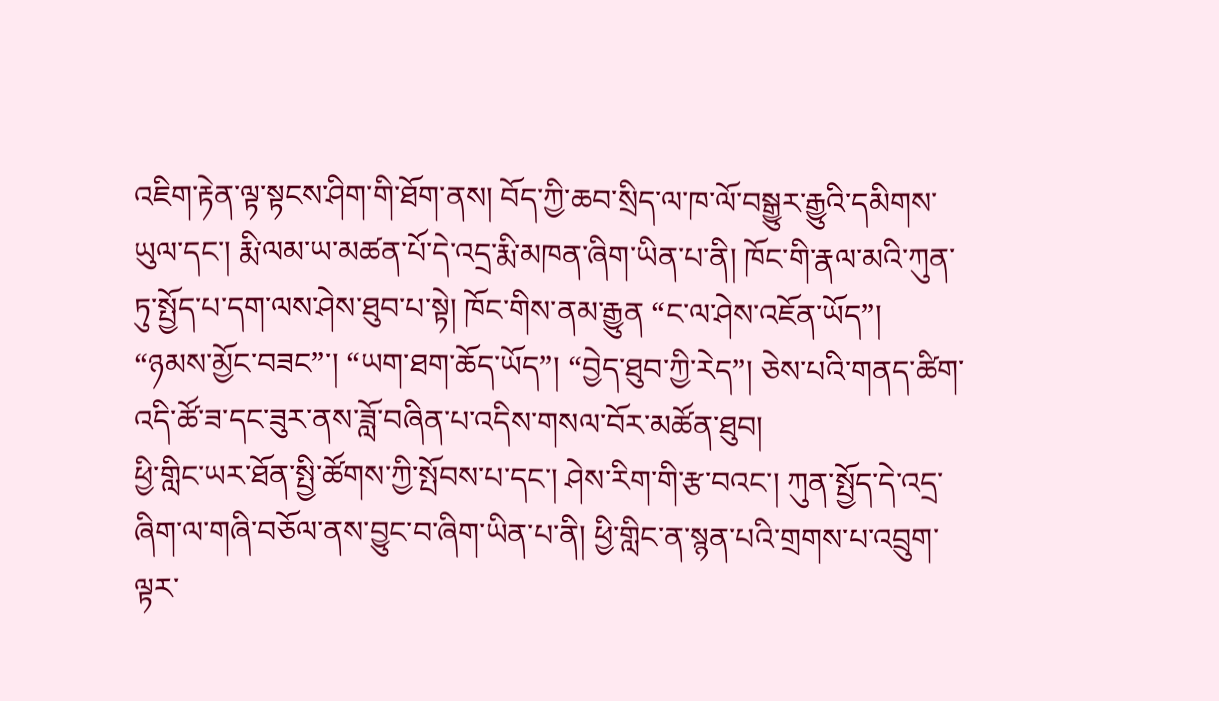འཇིག་རྟེན་ལྟ་སྟངས་ཤིག་གི་ཐོག་ནས། བོད་ཀྱི་ཆབ་སྲིད་ལ་ཁ་ལོ་བསྒྱུར་རྒྱུའི་དམིགས་ཡུལ་དང་། རྨི་ལམ་ཡ་མཚན་པོ་དེ་འདྲ་རྨི་མཁན་ཞིག་ཡིན་པ་ནི། ཁོང་གི་རྣལ་མའི་ཀུན་ཏུ་སྤྱོད་པ་དག་ལས་ཤེས་ཐུབ་པ་སྟེ། ཁོང་གིས་ནམ་རྒྱུན “ང་ལ་ཤེས་འཇོན་ཡོད”། “ཉམས་མྱོང་བཟང”་། “ཡག་ཐག་ཆོད་ཡོད”། “བྱེད་ཐུབ་ཀྱི་རེད”། ཅེས་པའི་གནད་ཚིག་འདི་ཚོ་ཟ་དང་ཟུར་ནས་ཟློ་བཞིན་པ་འདིས་གསལ་བོར་མཚོན་ཐུབ།
ཕྱི་གླིང་ཡར་ཐོན་སྤྱི་ཚོགས་ཀྱི་སྤོབས་པ་དང་། ཤེས་རིག་གི་རྩ་བའང་། ཀུན་སྤྱོད་དེ་འདྲ་ཞིག་ལ་གཞི་བཅོལ་ནས་བྱུང་བ་ཞིག་ཡིན་པ་ནི། ཕྱི་གླིང་ན་སྙན་པའི་གྲགས་པ་འབྲུག་ལྟར་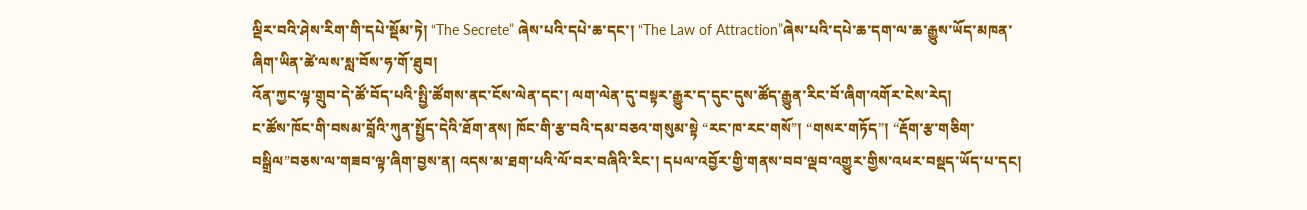ལྡིར་བའི་ཤེས་རིག་གི་དཔེ་སྡོམ་ཏེ། “The Secrete” ཞེས་པའི་དཔེ་ཆ་དང་། “The Law of Attraction”ཞེས་པའི་དཔེ་ཆ་དག་ལ་ཆ་རྒྱུས་ཡོད་མཁན་ཞིག་ཡིན་ཚེ་ལས་སླ་བོས་ཧ་གོ་ཐུབ།
འོན་ཀྱང་ལྟ་གྲུབ་དེ་ཚོ་བོད་པའི་སྤྱི་ཚོགས་ནང་ངོས་ལེན་དང་། ལག་ལེན་དུ་བསྟར་རྒྱུར་ད་དུང་དུས་ཚོད་རྒྱུན་རིང་བོ་ཞིག་འགོར་ངེས་རེད།
ང་ཚོས་ཁོང་གི་བསམ་བློའི་ཀུན་སྤྱོད་དེའི་ཐོག་ནས། ཁོང་གི་རྩ་བའི་དམ་བཅའ་གསུམ་སྟེ “རང་ཁ་རང་གསོ”། “གསར་གཏོད”། “རྡོག་རྩ་གཅིག་བསྒྲིལ”བཅས་ལ་གཟབ་ལྟ་ཞིག་བྱས་ན། འདས་མ་ཐག་པའི་ལོ་བར་བཞིའི་རིང་། དཔལ་འབྱོར་གྱི་གནས་བབ་ལྡབ་འགྱུར་གྱིས་འཕར་བསྡད་ཡོད་པ་དང།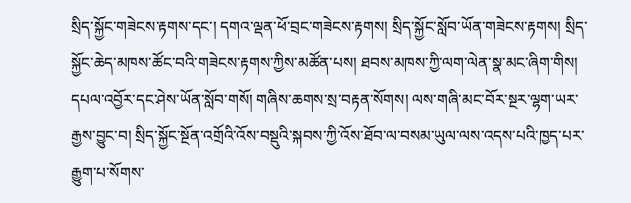སྲིད་སྐྱོང་གཟེངས་རྟགས་དང་། དགའ་ལྡན་ཕོ་བྲང་གཟེངས་རྟགས། སྲིད་སྐྱོང་སློབ་ཡོན་གཟེངས་རྟགས། སྲིད་སྐྱོང་ཆེད་མཁས་ཚོང་བའི་གཟེངས་རྟགས་ཀྱིས་མཚོན་པས། ཐབས་མཁས་ཀྱི་ལག་ལེན་སྣ་མང་ཞིག་གིས། དཔལ་འབྱོར་དང་ཤེས་ཡོན་སློབ་གསོ། གཞིས་ཆགས་སྲ་བརྟན་སོགས། ལས་གཞི་མང་བོར་སྔར་ལྷག་ཡར་རྒྱས་བྱུང་བ། སྲིད་སྐྱོང་སྔོན་འགྲོའི་འོས་བསྡུའི་སྐབས་ཀྱི་འོས་ཐོབ་ལ་བསམ་ཡུལ་ལས་འདས་པའི་ཁྱད་པར་རྒྱུག་པ་སོགས་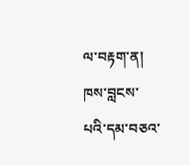ལ་བརྟག་ན། ཁས་བླངས་པའི་དམ་བཅའ་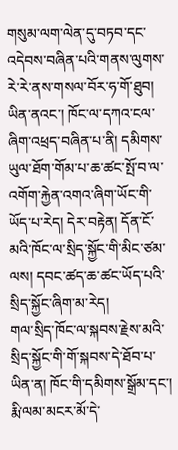གསུམ་ལག་ལེན་དུ་བཏབ་དང་འདེབས་བཞིན་པའི་གནས་ལུགས་རེ་རེ་ནས་གསལ་བོར་ཧ་གོ་ཐུབ།
ཡིན་ནའང་། ཁོང་ལ་དཀའ་ངལ་ཞིག་འཕྲད་བཞིན་པ་ནི། དམིགས་ཡུལ་ཐོག་གོམ་པ་ཆ་ཚང་སྤོ་བ་ལ་འགོག་རྐྱེན་འགའ་ཞིག་ཡོང་གི་ཡོད་པ་རེད། དེར་བརྟེན། དོན་ངོ་མའི་ཁོང་ལ་སྲིད་སྐྱོང་གི་མིང་ཙམ་ལས། དབང་ཚད་ཆ་ཚང་ཡོད་པའི་སྲིད་སྐྱོང་ཞིག་མ་རེད།
གལ་སྲིད་ཁོང་ལ་སྐབས་རྗེས་མའི་སྲིད་སྐྱོང་གི་གོ་སྐབས་དེ་ཐོབ་པ་ཡིན་ན། ཁོང་གི་དམིགས་སྒྲོམ་དང་། རྨི་ལམ་མངར་མོ་དེ་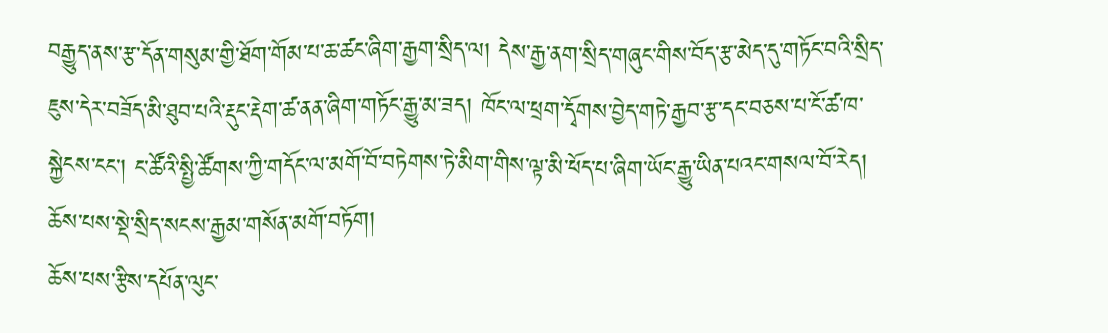བརྒྱུད་ནས་རྩ་དོན་གསུམ་གྱི་ཐོག་གོམ་པ་ཆ་ཚང་ཞིག་རྒྱག་སྲིད་ལ། དེས་རྒྱ་ནག་སྲིད་གཞུང་གིས་བོད་རྩ་མེད་དུ་གཏོང་བའི་སྲིད་ཇུས་དེར་བཟོད་མི་ཐུབ་པའི་རྡུང་རྡེག་ཚ་ནན་ཞིག་གཏོང་རྒྱུ་མ་ཟད། ཁོང་ལ་ཕྲག་དྭོགས་བྱེད་གཏེ་རྒྱབ་རྩ་དང་བཅས་པ་ངོ་ཚ་ཁ་སྐྱེངས་ངང་། ང་ཚོའི་སྤྱི་ཚོགས་ཀྱི་གདོང་ལ་མགོ་བོ་བཏེགས་ཏེ་མིག་གིས་ལྟ་མི་ཕོད་པ་ཞིག་ཡོང་རྒྱུ་ཡིན་པའང་གསལ་བོ་རེད།
ཆོས་པས་སྡེ་སྲིད་སངས་རྒྱམ་གསོན་མགོ་བཏོག།
ཆོས་པས་རྩིས་དཔོན་ལུང་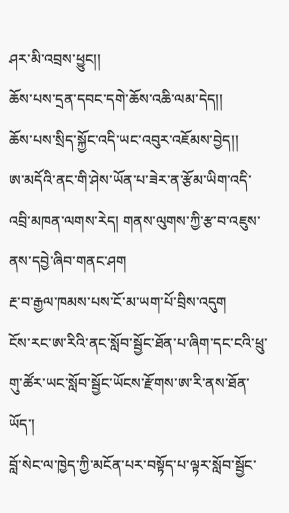ཤར་མི་འབྲས་ཕྱུང།།
ཆོས་པས་དྲན་དབང་དགེ་ཆོས་འཆི་ལམ་དེད།།
ཆོས་པས་སྲིད་སྐྱོང་འདི་ཡང་འབུར་འཇོམས་བྱེད།།
ཨ་མདོའི་ནང་གི་ཤེས་ཡོན་པ་ཟེར་ན་རྩོམ་ཡིག་འདི་འབྲི་མཁན་ལགས་རེད། གནས་ལུགས་ཀྱི་རྩ་བ་འཇུས་ནས་དབྱེ་ཞིབ་གནང་ཤག
རྔ་བ་རྒྱལ་ཁམས་པས་ངོ་མ་ཡག་པོ་བྲིས་འདུག
ངོས་རང་ཨ་རིའི་ནང་སློབ་སྦྱོང་ཐོན་པ་ཞིག་དང་ངའི་ཕྲུ་གུ་ཚོར་ཡང་སློབ་སྦྱོང་ཡོངས་རྫོགས་ཨ་རི་ནས་ཐོན་ཡོད་།
བློ་སེང་ལ་ཁྱེད་ཀྱི་མངོན་པར་བསྟོད་པ་ལྟར་སློབ་སྦྱོང་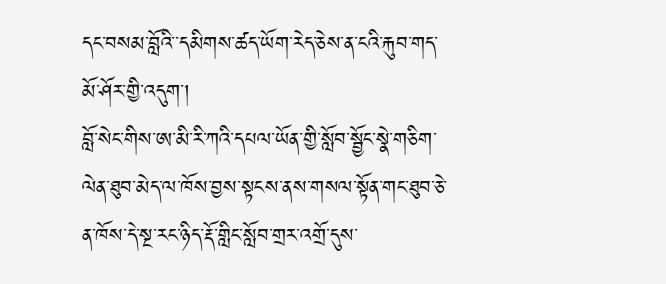དང་བསམ་བློའི་་དམིགས་ཚད་ཡོག་རེད་ཅེས་ན་ངའི་རྐུབ་གད་མོ་ཤོར་གྱི་འདུག་།
བློ་སེང་གིས་ཨ་མི་རི་ཀའི་དཔལ་ཡོན་གྱི་སློབ་སྦྱོང་སྣེ་གཅིག་ལེན་ཐུབ་མེད་ལ་ཁོས་བྱས་སྟངས་ནས་གསལ་སྟོན་གང་ཐུབ་ཅེ་ན་ཁོས་དེ་སྔ་རང་ཉིད་རྡོ་གླིང་སློབ་གྲར་འགྲོ་དུས་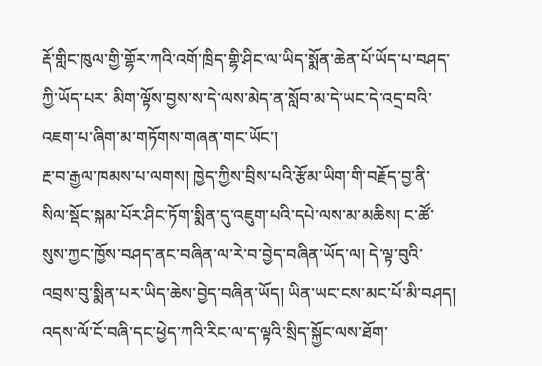རྡོ་གླིང་ཁུལ་གྱི་གྷོར་ཀའི་འགོ་ཁྲིད་གྷི་ཤིང་ལ་ཡིད་སྨོན་ཆེན་པོ་ཡོད་པ་བཤད་ཀྱི་ཡོད་པར་ མིག་ལྟོས་བྱས་ས་དེ་ལས་མེད་ན་སློབ་མ་དེ་ཡང་དེ་འདྲ་བའི་འཇག་པ་ཞིག་མ་གཏོགས་གཞན་གང་ཡོང་།
རྔ་བ་རྒྱལ་ཁམས་པ་ལགས། ཁྱེད་ཀྱིས་བྲིས་པའི་རྩོམ་ཡིག་གི་བརྗོད་བྱ་ནི་སིལ་སྡོང་སྐམ་པོར་ཤིང་ཏོག་སྨིན་དུ་འཇུག་པའི་དཔེ་ལས་མ་མཆིས། ང་ཚོ་སུས་ཀྱང་ཁྱོས་བཤད་ནང་བཞིན་ལ་རེ་བ་བྱེད་བཞིན་ཡོད་ལ། དེ་ལྟ་བུའི་འབྲས་བུ་སྨིན་པར་ཡིད་ཆེས་བྱེད་བཞིན་ཡོད། ཡིན་ཡང་ངས་མང་པོ་མི་བཤད། འདས་ལོ་ངོ་བཞི་དང་ཕྱེད་ཀའི་རིང་ལ་ད་ལྟའི་སྲིད་སྐྱོང་ལས་ཐོག་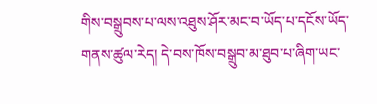གིས་བསྒྲུབས་པ་ལས་འཐུས་ཤོར་མང་བ་ཡོད་པ་དངོས་ཡོད་གནས་ཚུལ་རེད། དེ་བས་ཁོས་བསྒྲུབ་མ་ཐུབ་པ་ཞིག་ཡང་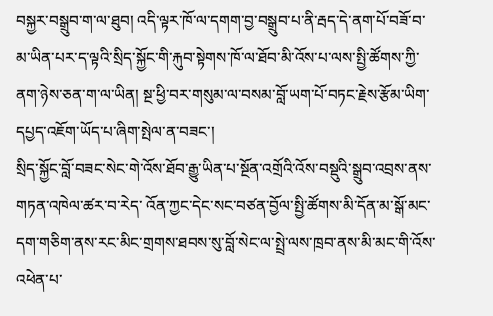བསྐྱར་བསྒྲུབ་ག་ལ་ཐུབ། འདི་ལྟར་ཁོ་ལ་དགག་བྱ་བསྒྲུབ་པ་ནི་རྦད་དེ་ནག་པོ་བཟོ་བ་མ་ཡིན་པར་ད་ལྟའི་སྲིད་སྐྱོང་གི་རྐུབ་སྟེགས་ཁོ་ལ་ཐོབ་མི་འོས་པ་ལས་སྤྱི་ཚོགས་ཀྱི་ནག་ཉེས་ཅན་ག་ལ་ཡིན། སྔ་ཕྱི་བར་གསུམ་ལ་བསམ་བློ་ཡག་པོ་བཏང་རྗེས་རྩོམ་ཡིག་དཔྱད་འཇོག་ཡོད་པ་ཞིག་སྤེལ་ན་བཟང་།
སྲིད་སྐྱོང་བློ་བཟང་སེང་གེ་འོས་ཐོབ་རྒྱུ་ཡིན་པ་སྔོན་འགྲོའི་འོས་བསྡུའི་སྒྲུབ་འབྲས་ནས་གཏན་འཁེལ་ཚར་བ་རེད་ འོན་ཀྱང་དེང་སང་བཙན་བྱོལ་སྤྱི་ཚོགས་མི་དོན་མ་སྒོ་མང་དག་གཅིག་ནས་རང་མིང་གྲགས་ཐབས་སུ་བློ་སེང་ལ་སྤྲེ་ལས་ཁྲབ་ནས་མི་མང་གི་འོས་འཕེན་པ་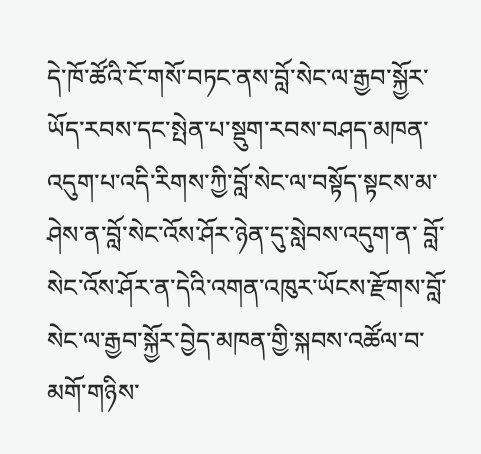དེ་ཁོ་ཚོའི་ངོ་གསོ་བཏང་ནས་བློ་སེང་ལ་རྒྱབ་སྐྱོར་ཡོད་རབས་དང་སྤེན་པ་སྡུག་རབས་བཤད་མཁན་འདུག་པ་འདི་རིགས་ཀྱི་བློ་སེང་ལ་བསྟོད་སྟངས་མ་ཤེས་ན་བློ་སེང་འོས་ཤོར་ཉེན་དུ་སླེབས་འདུག་ན་ བློ་སེང་འོས་ཤོར་ན་དེའི་འགན་འཁུར་ཡོངས་རྫོགས་བློ་སེང་ལ་རྒྱབ་སྐྱོར་བྱེད་མཁན་གྱི་སྐབས་འཚོལ་བ་མགོ་གཉིས་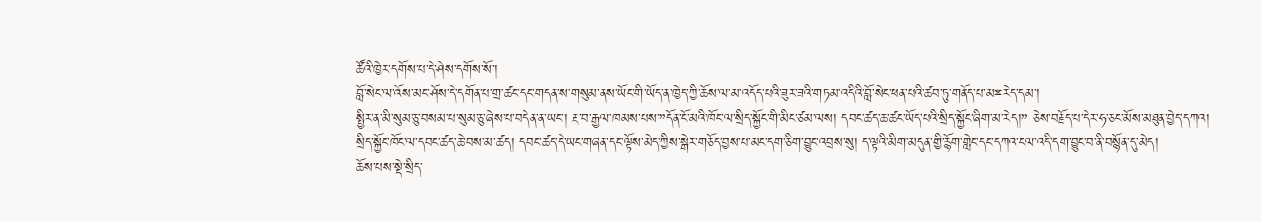ཚོའི་ཁྱེར་དགོས་པ་དེ་ཤེས་དགོས་སོ་།
བློ་སེང་ལ་འོས་མང་ཤོས་དེ་དགོན་པ་གྲ་ཚང་དང་གདན་ས་གསུམ་ནས་ཡོང་གི་ཡོད་ན་ཁྱེད་ཀྱི་ཆོས་ལ་མ་འདོད་པའི་ཟུར་ཟའི་གཏམ་འདིའི་བློ་སེང་ཕན་པའི་ཚབ་ཏུ་གནོད་པ་མྈརེད་དམ་།
སྤྱིར་ན་མི་སུམ་ཅུ་བསམ་པ་སུམ་ཅུ་ཞེས་པ་བདེན་ན་ཡང་། རྔ་བ་རྒྱལ་ཁམས་པས་”དོན་ངོ་མའི་ཁོང་ལ་སྲིད་སྐྱོང་གི་མིང་ཙམ་ལས། དབང་ཚད་ཆ་ཚང་ཡོད་པའི་སྲིད་སྐྱོང་ཞིག་མ་རེད།” ཅེས་བརྗོད་པ་དེར་ཧ་ཅང་མོས་མཐུན་བྱེད་དཀའ།
སྲིད་སྐྱོང་ཁོང་ལ་དབང་ཚད་ཆེ་བས་མ་ཚད། དབང་ཚད་དེ་ཡང་གཞན་དང་ལྟོས་མེད་ཀྱིས་སྒེར་གཅོད་བྱས་པ་མང་དག་ཅིག་བྱུང་འབྲས་སུ། ད་ལྟའི་མིག་མདུན་གྱི་རྙོག་གླེང་དང་དཀའ་ངལ་འདི་དག་བྱུང་བ་ནི་བསྙོན་དུ་མེད།
ཆོས་པས་སྡེ་སྲིད་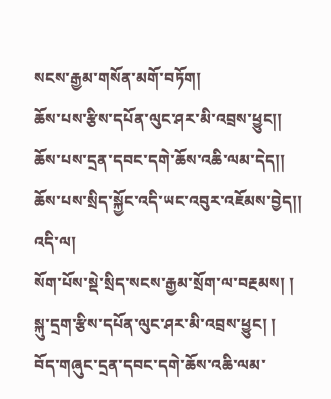སངས་རྒྱམ་གསོན་མགོ་བཏོག།
ཆོས་པས་རྩིས་དཔོན་ལུང་ཤར་མི་འབྲས་ཕྱུང།།
ཆོས་པས་དྲན་དབང་དགེ་ཆོས་འཆི་ལམ་དེད།།
ཆོས་པས་སྲིད་སྐྱོང་འདི་ཡང་འབུར་འཇོམས་བྱེད།།
འདི་ལ།
སོག་པོས་སྡེ་སྲིད་སངས་རྒྱམ་སྲོག་ལ་བརྔམས། །
སྐུ་དྲག་རྩིས་དཔོན་ལུང་ཤར་མི་འབྲས་ཕྱུང། །
བོད་གཞུང་དྲན་དབང་དགེ་ཆོས་འཆི་ལམ་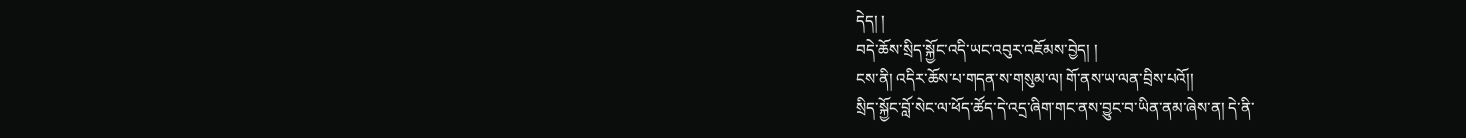དེད། །
བདེ་ཆོས་སྲིད་སྐྱོང་འདི་ཡང་འབུར་འཇོམས་བྱེད། །
ངས་ནི། འདིར་ཆོས་པ་གདན་ས་གསུམ་ལ། གོ་ནས་ཡ་ལན་བྲིས་པའོ།།
སྲིད་སྐྱོང་བློ་སེང་ལ་ཕོད་ཚོད་དེ་འདྲ་ཞིག་གང་ནས་བྱུང་བ་ཡིན་ནམ་ཞེས་ན། དེ་ནི་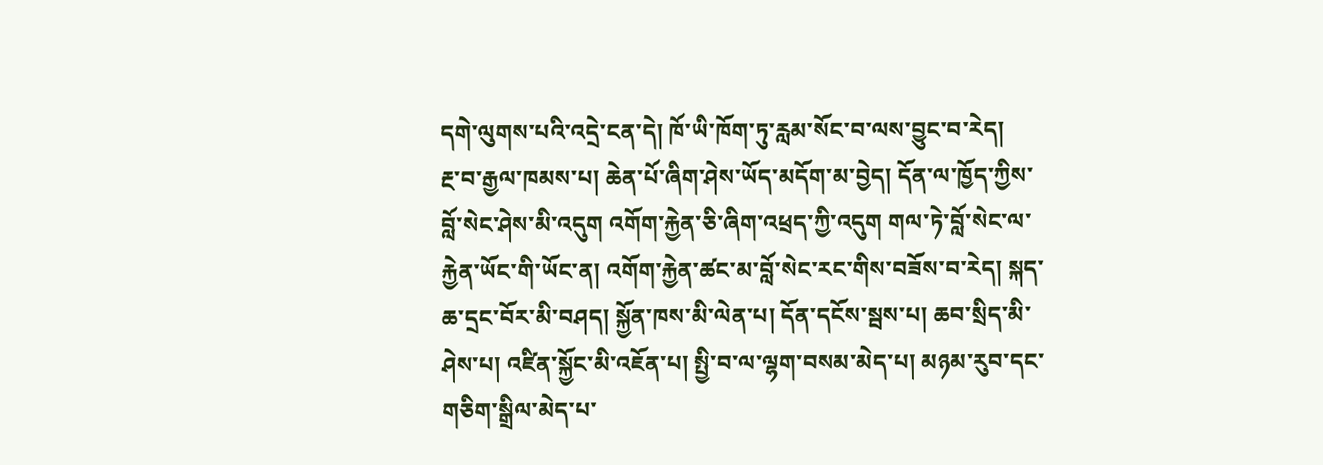དགེ་ལུགས་པའི་འདྲེ་ངན་དེ། ཁོ་ཡི་ཁོག་ཏུ་རླམ་སོང་བ་ལས་བྱུང་བ་རེད།
རྔ་བ་རྒྱལ་ཁམས་པ། ཆེན་པོ་ཞིག་ཤེས་ཡོད་མདོག་མ་བྱེད། དོན་ལ་ཁྱོད་ཀྱིས་བློ་སེང་ཤེས་མི་འདུག འགོག་རྐྱེན་ཅི་ཞིག་འཕྲད་ཀྱི་འདུག གལ་ཏེ་བློ་སེང་ལ་རྐྱེན་ཡོང་གི་ཡོང་ན། འགོག་རྐྱེན་ཚང་མ་བློ་སེང་རང་གིས་བཟོས་བ་རེད། སྐད་ཆ་དྲང་བོར་མི་བཤད། སྐྱོན་ཁས་མི་ལེན་པ། དོན་དངོས་སྦས་པ། ཆབ་སྲིད་མི་ཤེས་པ། འཛིན་སྐྱོང་མི་འཇོན་པ། སྤྱི་བ་ལ་ལྷག་བསམ་མེད་པ། མཉམ་རུབ་དང་གཅིག་སྒྲིལ་མེད་པ་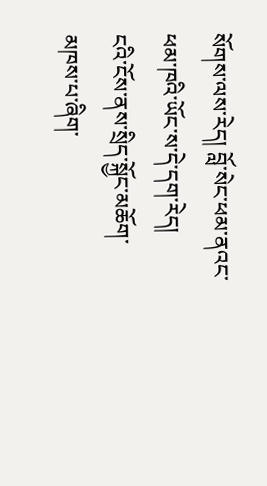སོགས་ལས་རེད། བློ་སེང་ཕམ་ནའང་ཕམ་ཁའི་ཡོང་ས་དེ་དག་རེད།
ངའི་ངོས་ནས་སྲིད་སྐྱོང་མཆོག་མཁས་པ་ཞིག་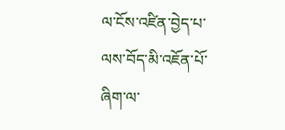ལ་ངོས་འཛིན་བྱེད་པ་ལས་བོད་མི་འཇོན་པོ་ཞིག་ལ་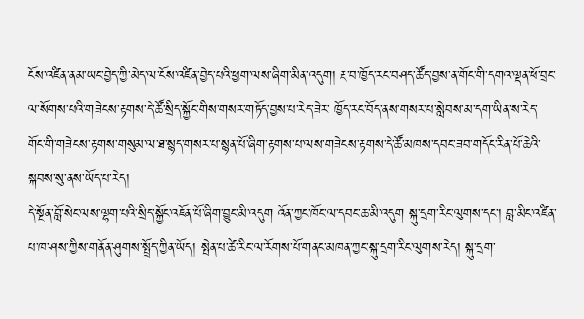ངོས་འཛིན་ནམ་ཡང་བྱེད་ཀྱི་མེད་ལ་ངོས་འཛིན་བྱེད་པའི་ཕྱག་ལས་ཞིག་མིན་འདུག། རྔ་བ་ཁྱོད་རང་བཤད་ཚོད་བྱས་ན་གོང་གི་དགའ་ལྡན་ཕོ་བྲང་ལ་སོགས་པའི་གཟེངས་རྟགས་དེ་ཚོ་སྲིད་སྐྱོང་གིས་གསར་གཏོད་བྱས་པ་རེད་ཟེར་ ཁྱོད་རང་བོད་ནས་གསར་པ་སླེབས་མ་དག་ཡིན་ས་རེད་ གོང་གི་གཟེངས་རྟགས་གསུམ་ལ་ཐ་སྙད་གསར་པ་སྙན་པོ་ཞིག་རྟགས་པ་ལས་གཟེངས་རྟགས་དེ་ཚོ་མཁས་དབང་ཟབ་གདོང་རིན་པོ་ཆེའི་སྐབས་སུ་ནས་ཡོད་པ་རེད།
དེ་སྔོན་བློ་སེང་ལས་ལྷག་པའི་སྲིད་སྐྱོང་འཇོན་པོ་ཞིག་བྱུང་མི་འདུག འོན་ཀྱང་ཁོང་ལ་དབང་ཆ་མི་འདུག སྐུ་དྲག་རིང་ལུགས་དང་། བླ་མིང་འཛིན་པ་ཁ་ཤས་ཀྱིས་གནོན་ཤུགས་སྤྲོད་ཀྱིན་ཡོད། སྤེན་པ་ཚེ་རིང་ལ་རོགས་པོ་གནང་མཁན་ཀྱང་སྐུ་དྲག་རིང་ལུགས་རེད། སྐུ་དྲག་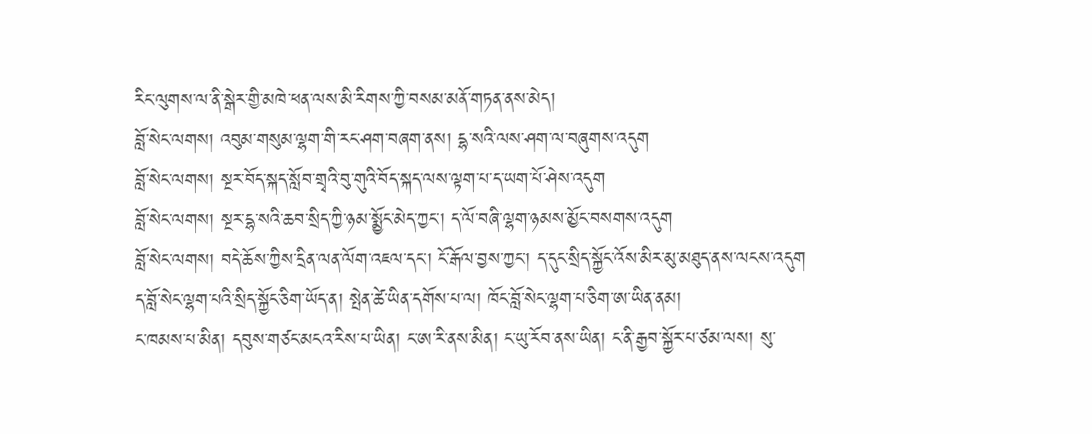རིང་ལུགས་ལ་ནི་སྒེར་གྱི་མཁེ་ཕན་ལས་མི་རིགས་ཀྱི་བསམ་མནོ་གཏན་ནས་མེད།
བློ་སེང་ལགས། འབུམ་གསུམ་ལྷག་གི་རང་ཤག་བཞག་ནས། དྷ་སའི་ལས་ཤག་ལ་བཞུགས་འདུག
བློ་སེང་ལགས། སྔར་བོད་སྐད་སློབ་གྲྭའི་བུ་གུའི་བོད་སྐད་ལས་ལྟག་པ་ད་ཡག་པོ་ཤེས་འདུག
བློ་སེང་ལགས། སྔར་དྷ་སའི་ཆབ་སྲིད་ཀྱི་ཉམ་སྨྱོང་མེད་ཀྱང་། ད་ལོ་བཞི་ལྷག་ཉམས་མྱོང་བསགས་འདུག
བློ་སེང་ལགས། བདེ་ཆོས་ཀྱིས་དྲིན་ལན་ལོག་འཇལ་དང་། ངོ་རྒོལ་བྱས་ཀྱང་། ད་དུང་སྲིད་སྐྱོང་འོས་མིར་མུ་མཐུད་ནས་ལངས་འདུག
ད་བློ་སེང་ལྷག་པའི་སྲིད་སྐྱོང་ཅིག་ཡོད་ན། སྤེན་ཚེ་ཡིན་དགོས་པ་ལ། ཁོང་བློ་སེང་ལྷག་པ་ཅིག་ཨ་ཡིན་ནམ།
ང་ཁམས་པ་མིན། དབུས་གཙང་མངའ་རིས་པ་ཡིན། ང་ཨ་རི་ནས་མིན། ང་ཡུ་རོབ་ནས་ཡིན། ང་ནི་རྒྱབ་སྐྱོར་པ་ཙམ་ལས། སུ་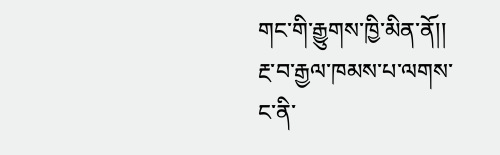གང་གི་རྒྱུགས་ཁྱི་མིན་ནོ།།
རྔ་བ་རྒྱལ་ཁམས་པ་ལགས་ང་ནི་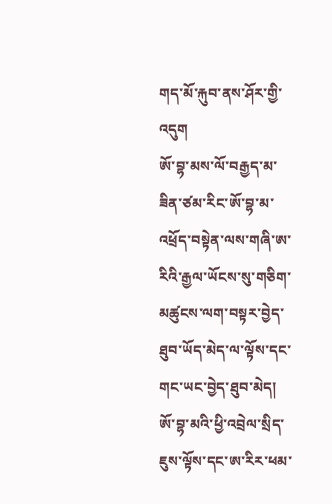གད་མོ་རྐུབ་ནས་ཤོར་གྱི་འདུག
ཨོ་བྷ་མས་ལོ་བརྒྱད་མ་ཟིན་ཙམ་རིང་ཨོ་བྷ་མ་འཕྲོད་བསྟེན་ལས་གཞི་ཨ་རིའི་རྒྱལ་ཡོངས་སུ་གཅིག་མཚུངས་ལག་བསྟར་བྱེད་ཐུབ་ཡོད་མེད་ལ་ལྟོས་དང་གང་ཡང་བྱེད་ཐུབ་མེད། ཨོ་བྷ་མའི་ཕྱི་འབྲེལ་སྲིད་ཇུས་ལྟོས་དང་ཨ་རིར་ཕམ་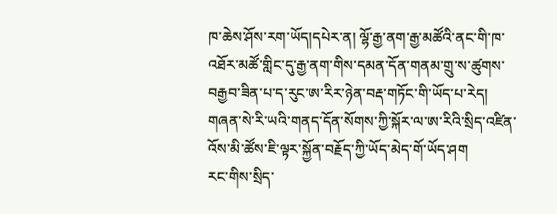ཁ་ཆེས་ཤོས་རག་ཡོད།དཔེར་ན། ལྷོ་རྒྱ་ནག་རྒྱ་མཚོའི་ནང་གི་ཁ་འཐོར་མཚོ་གླིང་དུ་རྒྱ་ནག་གིས་དམན་དོན་གནམ་གྲུ་ས་ཚུགས་བརྒྱབ་ཟིན་པ་ད་རུང་ཨ་རིར་ཉེན་བརྡ་གཏོང་གི་ཡོད་པ་རེད།
གཞན་སེ་རི་ཡའི་གནད་དོན་སོགས་ཀྱི་སྐོར་ལ་ཨ་རིའི་སྲིད་འཛིན་འོས་མི་ཚོས་ཇི་ལྟར་སྐྱོན་བརྗོད་ཀྱི་ཡོད་མེད་གོ་ཡོད་ཤག
རང་གིས་སྲིད་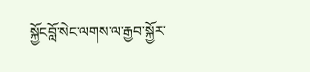སྐྱོངབློ་སེང་ལགས་ལ་རྒྱབ་སྐྱོར་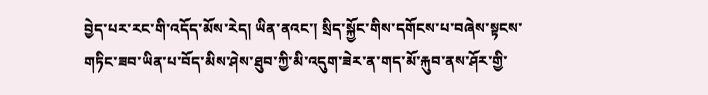བྱེད་པར་རང་གི་འདོད་མོས་རེད། ཡིན་ནའང་། སྲིད་སྐྱོང་གིས་དགོངས་པ་བཞེས་སྟངས་གཏིང་ཟབ་ཡིན་པ་བོད་མིས་ཤེས་ཐུབ་ཀྱི་མི་འདུག་ཟེར་ན་གད་མོ་རྐུབ་ནས་ཤོར་གྱི་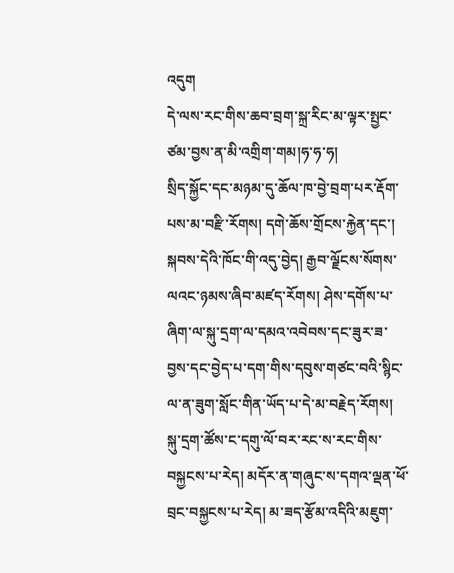འདུག
དེ་ལས་རང་གིས་ཆབ་བྲག་སྐྲ་རིང་མ་ལྟར་སྤྱང་ཙམ་བྱས་ན་མི་འགྲིག་གམ།ཧ་ཧ་ཧ།
སྲིད་སྐྱོང་དང་མཉམ་དུ་ཆོལ་ཁ་བྱེ་བྲག་པར་རྡོག་པས་མ་བརྫི་རོགས། དགེ་ཆོས་གྲོངས་རྐྱེན་དང་། སྐབས་དེའི་ཁོང་གི་འདུ་བྱེད། རྒྱབ་ལྗོངས་སོགས་ལའང་ཉམས་ཞིབ་མཛད་རོགས། ཤེས་དགོས་པ་ཞིག་ལ་སྐུ་དྲག་ལ་དམའ་འབེབས་དང་ཟུར་ཟ་བྱས་དང་བྱེད་པ་དག་གིས་དབུས་གཙང་བའི་སྙིང་ལ་ན་ཟུག་སློང་གིན་ཡོད་པ་དེ་མ་བརྗེད་རོགས། སྐུ་དྲག་ཚོས་ང་དགུ་ལོ་བར་རང་ས་རང་གིས་བསྐྱངས་པ་རེད། མདོར་ན་གཞུང་ས་དགའ་ལྡན་ཕོ་བྲང་བསྐྱངས་པ་རེད། མ་ཟད་རྩོམ་འདིའི་མཇུག་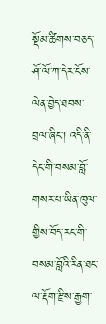སྡོམ་ཚིགས་བཅད་ཤོ་ལོ་ཀ་དེར་ངོས་ལེན་བྱེད་ཐབས་བྲལ་ཞིང་། འདི་ནི་དེང་གི་བསམ་བློ་གསར་པ་ཡིན་ཁུལ་གྱིས་བོད་རང་གི་བསམ་བློའི་རིན་ཐང་ལ་རྡོག་རྫིས་རྒྱག་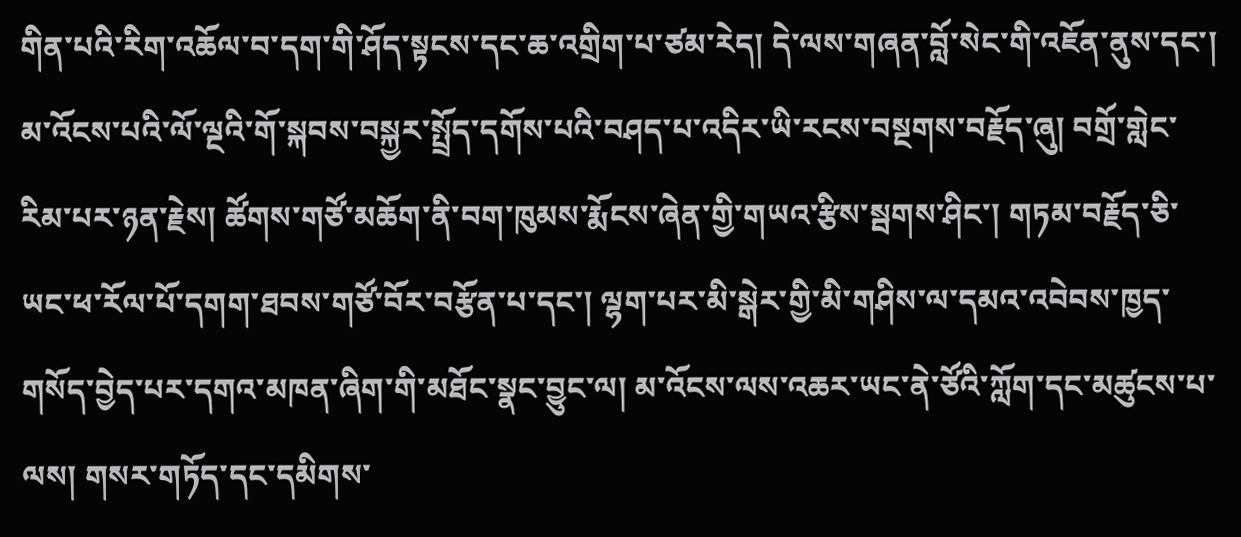གིན་པའི་རིག་འཆོལ་བ་དག་གི་ཤོད་སྟངས་དང་ཆ་འགྲིག་པ་ཙམ་རེད། དེ་ལས་གཞན་བློ་སེང་གི་འཇོན་ནུས་དང་། མ་འོངས་པའི་ལོ་ལྔའི་གོ་སྐབས་བསྐྱར་སྤྲོད་དགོས་པའི་བཤད་པ་འདིར་ཡི་རངས་བསྔགས་བརྗོད་ཞུ། བགྲོ་གླེང་རིམ་པར་ཉན་རྗེས། ཚོགས་གཙོ་མཆོག་ནི་བག་ཁུམས་རྨོངས་ཞེན་གྱི་གཡའ་རྩིས་སྦགས་ཤིང་། གཏམ་བརྗོད་ཅི་ཡང་ཕ་རོལ་པོ་དགག་ཐབས་གཙོ་བོར་བརྩོན་པ་དང་། ལྷག་པར་མི་སྒེར་གྱི་མི་གཤིས་ལ་དམའ་འབེབས་ཁྱད་གསོད་བྱེད་པར་དགའ་མཁན་ཞིག་གི་མཐོང་སྣང་བྱུང་ལ། མ་འོངས་ལས་འཆར་ཡང་ནེ་ཙོའི་ཀློག་དང་མཚུངས་པ་ལས། གསར་གཏོད་དང་དམིགས་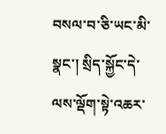བསལ་བ་ཅི་ཡང་མི་སྣང་། སྲིད་སྐྱོང་དེ་ལས་ལྡོག་སྟེ་འཆར་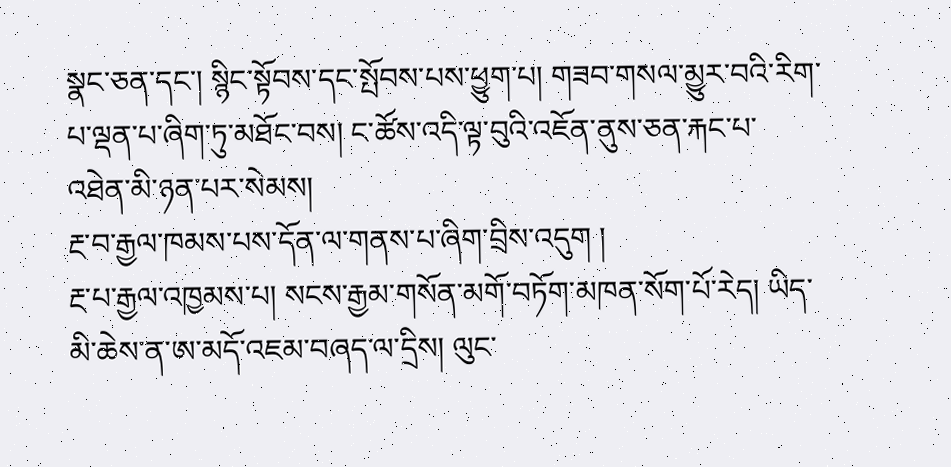སྣང་ཅན་དང་། སྙིང་སྟོབས་དང་སྤོབས་པས་ཕྱུག་པ། གཟབ་གསལ་མྱུར་བའི་རིག་པ་ལྡན་པ་ཞིག་ཏུ་མཐོང་བས། ང་ཚོས་འདི་ལྟ་བུའི་འཇོན་ནུས་ཅན་རྐང་པ་འཐེན་མི་ཉན་པར་སེམས།
རྔ་བ་རྒྱལ་ཁམས་པས་དོན་ལ་གནས་པ་ཞིག་བྲིས་འདུག །
རྔ་པ་རྒྱལ་འཁྱམས་པ། སངས་རྒྱམ་གསོན་མགོ་བཏོག་མཁན་སོག་པོ་རེད། ཡིད་མི་ཆེས་ན་ཨ་མདོ་འཇམ་བཞད་ལ་དྲིས། ལུང་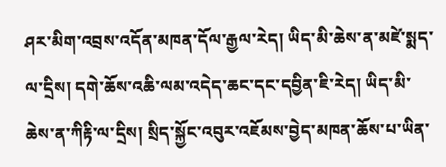ཤར་མིག་འབྲས་འདོན་མཁན་དོལ་རྒྱལ་རེད། ཡིད་མི་ཆེས་ན་མཛེ་སྨད་ལ་དྲིས། དགེ་ཆོས་འཆི་ལམ་འདེད་ཆང་དང་དབྱིན་ཇི་རེད། ཡིད་མི་ཆེས་ན་ཀིརྟི་ལ་དྲིས། སྲིད་སྐྱོང་འབུར་འཇོམས་བྱེད་མཁན་ཆོས་པ་ཡིན་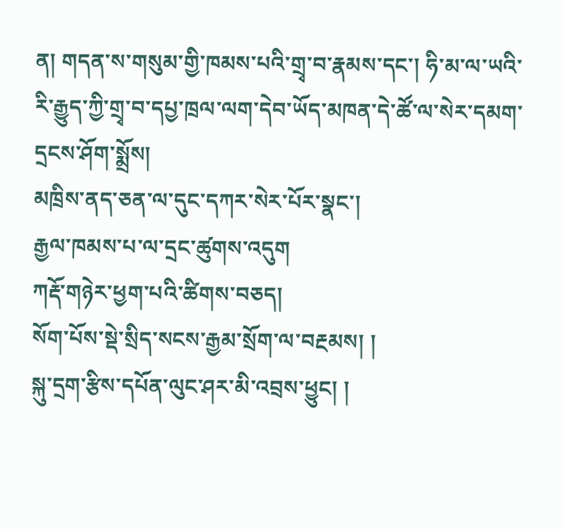ན། གདན་ས་གསུམ་གྱི་ཁམས་པའི་གྲྭ་བ་རྣམས་དང་། ཧི་མ་ལ་ཡའི་རི་རྒྱུད་ཀྱི་གྲྭ་བ་དཔྱ་ཁྲལ་ལག་དེབ་ཡོད་མཁན་དེ་ཚོ་ལ་སེར་དམག་དྲངས་ཤོག་སྨྲོས།
མཁྲིས་ནད་ཅན་ལ་དུང་དཀར་སེར་པོར་སྣང་།
རྒྱལ་ཁམས་པ་ལ་དྲང་ཚུགས་འདུག
ཀརྡོ་གཉེར་ཕྱག་པའི་ཚིགས་བཅད།
སོག་པོས་སྡེ་སྲིད་སངས་རྒྱམ་སྲོག་ལ་བརྔམས། །
སྐུ་དྲག་རྩིས་དཔོན་ལུང་ཤར་མི་འབྲས་ཕྱུང། །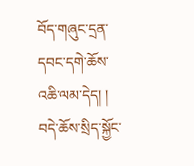བོད་གཞུང་དྲན་དབང་དགེ་ཆོས་འཆི་ལམ་དེད། །
བདེ་ཆོས་སྲིད་སྐྱོང་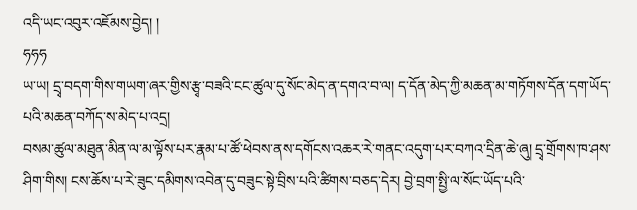འདི་ཡང་འབུར་འཇོམས་བྱེད། །
ཧཧཧ
ཡ་ཡ། དྲྭ་བདག་གིས་གཡག་ཞར་གྱིས་རྩྭ་བཟའི་ངང་ཚུལ་དུ་སོང་མེད་ན་དགའ་བ་ལ། ད་དོན་མེད་ཀྱི་མཆན་མ་གཏོགས་དོན་དག་ཡོད་པའི་མཆན་བཀོད་ས་མེད་པ་འདྲ།
བསམ་ཚུལ་མཐུན་མིན་ལ་མ་ལྟོས་པར་རྣམ་པ་ཚོ་ཕེབས་ནས་དགོངས་འཆར་རེ་གནང་འདུག་པར་བཀའ་དྲིན་ཆེ་ཞུ། དྲྭ་གྲོགས་ཁ་ཤས་ཤིག་གིས། ངས་ཆོས་པ་རེ་ཟུང་དམིགས་འབེན་དུ་བཟུང་སྟེ་བྲིས་པའི་ཚིགས་བཅད་དེར། བྱེ་བྲག་སྤྱི་ལ་སོང་ཡོད་པའི་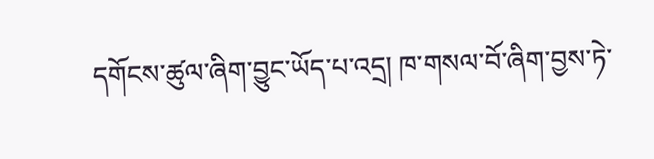དགོངས་ཚུལ་ཞིག་བྱུང་ཡོད་པ་འདྲ། ཁ་གསལ་བོ་ཞིག་བྱས་ཏེ་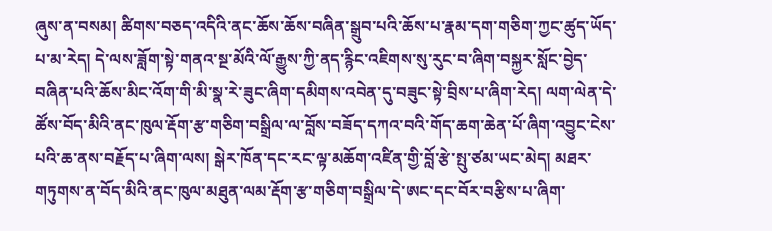ཞུས་ན་བསམ། ཚིགས་བཅད་འདིའི་ནང་ཆོས་ཆོས་བཞིན་སྒྲུབ་པའི་ཆོས་པ་རྣམ་དག་གཅིག་ཀྱང་ཚུད་ཡོད་པ་མ་རེད། དེ་ལས་ཟློག་སྟེ་གནའ་སྔ་མོའི་ལོ་རྒྱུས་ཀྱི་ནད་རྙིང་འཇིགས་སུ་རུང་བ་ཞིག་བསྐྱར་སློང་བྱེད་བཞིན་པའི་ཆོས་མིང་འོག་གི་མི་སྣ་རེ་ཟུང་ཞིག་དམིགས་འབེན་དུ་བཟུང་སྟེ་བྲིས་པ་ཞིག་རེད། ལག་ལེན་དེ་ཚོས་བོད་མིའི་ནང་ཁུལ་རྡོག་རྩ་གཅིག་བསྒྲིལ་ལ་བློས་བཟོད་དཀའ་བའི་གོད་ཆག་ཆེན་པོ་ཞིག་འབྱུང་ངེས་པའི་ཆ་ནས་བརྗོད་པ་ཞིག་ལས། སྒེར་ཁོན་དང་རང་ལྟ་མཆོག་འཛིན་གྱི་བློ་རྩེ་སྤུ་ཙམ་ཡང་མེད། མཐར་གཏུགས་ན་བོད་མིའི་ནང་ཁུལ་མཐུན་ལམ་རྡོག་རྩ་གཅིག་བསྒྲིལ་དེ་ཨང་དང་བོར་བརྩིས་པ་ཞིག་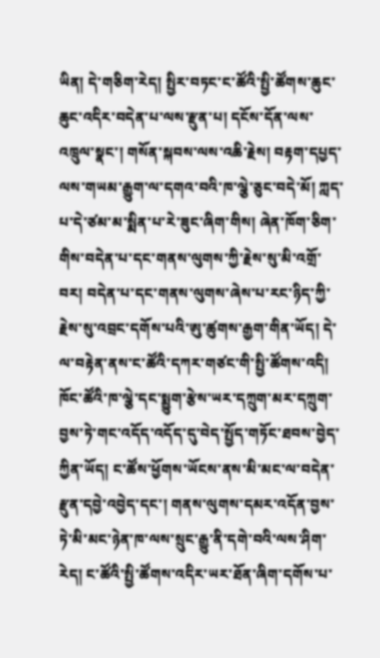ཡིན། དེ་གཅིག་རེད། སྤྱིར་བཏང་ང་ཚོའི་སྤྱི་ཚོགས་ཆུང་ཆུང་འདིར་བདེན་པ་ལས་རྫུན་པ། དངོས་དོན་ལས་འཁྲུལ་སྣང་། གསོན་སྐབས་ལས་འཆི་རྗེས། བརྟག་དཔྱད་ལས་གཡམ་རྒྱུག་ལ་དགའ་བའི་ཁ་ལྕེ་ཅུང་བདེ་མོ། ཀླད་པ་དེ་ཙམ་མ་སྨིན་པ་རེ་ཟུང་ཞིག་གིས། ཞེན་ཁོག་ཅིག་གིས་བདེན་པ་དང་གནས་ལུགས་ཀྱི་རྗེས་སུ་མི་འགྲོ་བར། བདེན་པ་དང་གནས་ལུགས་ཞེས་པ་རང་ཉིད་ཀྱི་རྗེས་སུ་འབྲང་དགོས་པའི་ཨུ་ཚུགས་རྒྱག་གིན་ཡོད། དེ་ལ་བརྟེན་ནས་ང་ཚོའི་དཀར་གཙང་གི་སྤྱི་ཚོགས་འདི། ཁོང་ཚོའི་ཁ་ལྕེ་དང་སྨྱུག་རྩེས་ཡར་དཀྲུག་མར་དཀྲུག་བྱས་ཏེ་གང་འདོད་འདོད་དུ་བེད་སྤྱོད་གཏོང་ཐབས་བྱེད་ཀྱིན་ཡོད། ང་ཚོས་ཕྱོགས་ཡོངས་ནས་མི་མང་ལ་བདེན་རྫུན་དབྱེ་འབྱེད་དང་། གནས་ལུགས་དམར་འདོན་བྱས་ཏེ་མི་མང་ཉེན་ཁ་ལས་སྲུང་རྒྱུ་ནི་དགེ་བའི་ལས་ཤིག་རེད། ང་ཚོའི་སྤྱི་ཚོགས་འདིར་ཡར་ཐོན་ཞིག་དགོས་པ་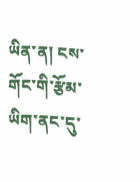ཡིན་ན། ངས་གོང་གི་རྩོམ་ཡིག་ནང་དུ་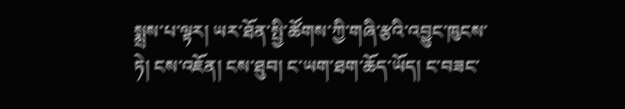སྨྲས་པ་ལྟར། ཡར་ཐོན་སྤྱི་ཚོགས་ཀྱི་གཞི་རྩའི་འབྱུང་ཁུངས་ཏེ། ངས་འཇོན། ངས་ཐུབ། ང་ཡག་ཐག་ཆོད་ཡོད། ང་བཟང་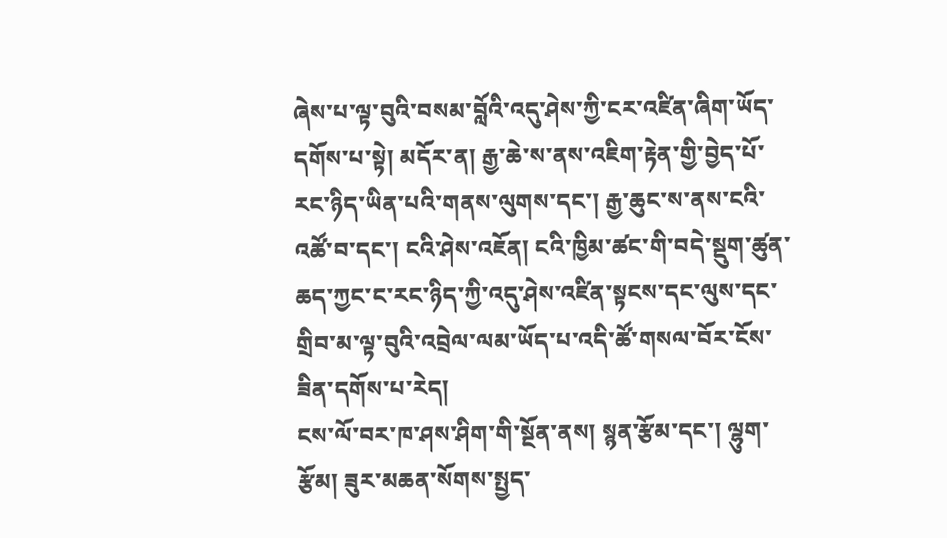ཞེས་པ་ལྟ་བུའི་བསམ་བློའི་འདུ་ཤེས་ཀྱི་ངར་འཛིན་ཞིག་ཡོད་དགོས་པ་སྟེ། མདོར་ན། རྒྱ་ཆེ་ས་ནས་འཇིག་རྟེན་གྱི་བྱེད་པོ་རང་ཉིད་ཡིན་པའི་གནས་ལུགས་དང་། རྒྱ་ཆུང་ས་ནས་ངའི་འཚོ་བ་དང་། ངའི་ཤེས་འཇོན། ངའི་ཁྱིམ་ཚང་གི་བདེ་སྡུག་ཚུན་ཆད་ཀྱང་ང་རང་ཉིད་ཀྱི་འདུ་ཤེས་འཛིན་སྟངས་དང་ལུས་དང་གྲིབ་མ་ལྟ་བུའི་འབྲེལ་ལམ་ཡོད་པ་འདི་ཚོ་གསལ་བོར་ངོས་ཟིན་དགོས་པ་རེད།
ངས་ལོ་བར་ཁ་ཤས་ཤིག་གི་སྔོན་ནས། སྙན་རྩོམ་དང་། ལྷུག་རྩོམ། ཟུར་མཆན་སོགས་སྤྱད་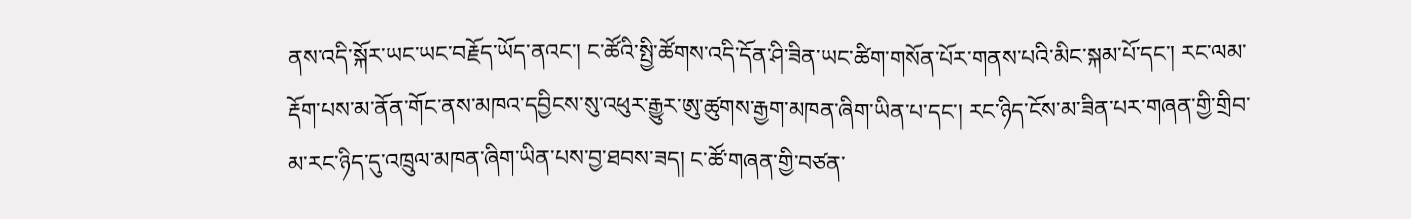ནས་འདི་སྐོར་ཡང་ཡང་བརྗོད་ཡོད་ནའང་། ང་ཚོའི་སྤྱི་ཚོགས་འདི་དོན་ཤི་ཟིན་ཡང་ཚིག་གསོན་པོར་གནས་པའི་མིང་སྐམ་པོ་དང་། རང་ལམ་རྡོག་པས་མ་ནོན་གོང་ནས་མཁའ་དབྱིངས་སུ་འཕུར་རྒྱུར་ཨུ་ཚུགས་རྒྱག་མཁན་ཞིག་ཡིན་པ་དང་། རང་ཉིད་ངོས་མ་ཟིན་པར་གཞན་གྱི་གྲིབ་མ་རང་ཉིད་དུ་འཁྲུལ་མཁན་ཞིག་ཡིན་པས་བྱ་ཐབས་ཟད། ང་ཚོ་གཞན་གྱི་བཙན་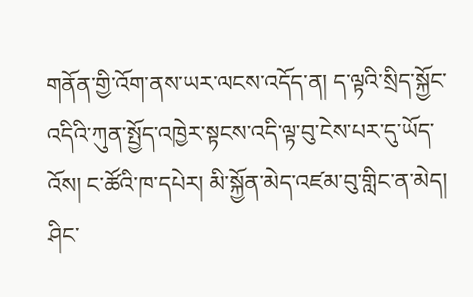གནོན་གྱི་འོག་ནས་ཡར་ལངས་འདོད་ན། ད་ལྟའི་སྲིད་སྐྱོང་འདིའི་ཀུན་སྤྱོད་འཁྱེར་སྟངས་འདི་ལྟ་བུ་ངེས་པར་དུ་ཡོད་འོས། ང་ཚོའི་ཁ་དཔེར། མི་སྐྱོན་མེད་འཛམ་བུ་གླིང་ན་མེད། ཤིང་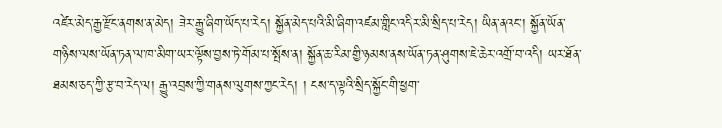འཛེར་མེད་རྒྱ་རྫོང་ནགས་ན་མེད། ཟེར་རྒྱུ་ཞིག་ཡོད་པ་རེད། སྐྱོན་མེད་པའི་མི་ཞིག་འཛམ་གླིང་འདིར་མི་སྲིད་པ་རེད། ཡིན་ནའང་། སྐྱོན་ཡོན་གཉིས་ལས་ཡོན་ཏན་ལ་ཁ་མིག་ཡར་ལྟོས་བྱས་ཏེ་གོམ་པ་སྤོས་ན། སྐྱོན་ཆ་རིམ་གྱི་ཉམས་ནས་ཡོན་ཏན་ཤུགས་ཇེ་ཆེར་འགྲོ་བ་འདི། ཡར་ཐོན་ཐམས་ཅད་ཀྱི་རྩ་བ་རེད་ལ། རྒྱུ་འབྲས་ཀྱི་གནས་ལུགས་ཀྱང་རེད། ། ངས་ད་ལྟའི་སྲིད་སྐྱོང་གི་ཕྱག་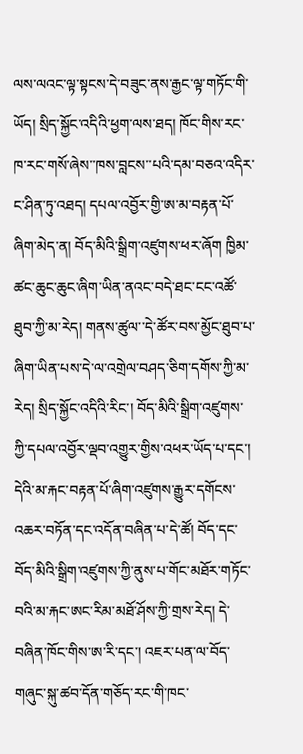ལས་ལའང་ལྟ་སྟངས་དེ་བཟུང་ནས་རྒྱང་ལྟ་གཏོང་གི་ཡོད། སྲིད་སྐྱོང་འདིའི་ཕྱག་ལས་ཐད། ཁོང་གིས་རང་ཁ་རང་གསོ་ཞེས་་ཁས་བླངས་་པའི་དམ་བཅའ་འདིར་ང་ཤིན་ཏུ་འཐད། དཔལ་འབྱོར་གྱི་ཨ་མ་བརྟན་པོ་ཞིག་མེད་ན། བོད་མིའི་སྒྲིག་འཛུགས་ཕར་ཞོག ཁྱིམ་ཚང་ཆུང་ཆུང་ཞིག་ཡིན་ནའང་བདེ་ཐང་ངང་འཚོ་ཐུབ་ཀྱི་མ་རེད། གནས་ཚུལ་་དེ་ཚོར་བས་མྱོང་ཐུབ་པ་ཞིག་ཡིན་པས་དེ་ལ་འགྲེལ་བཤད་ཅིག་དགོས་ཀྱི་མ་རེད། སྲིད་སྐྱོང་འདིའི་རིང་། བོད་མིའི་སྒྲིག་འཛུགས་ཀྱི་དཔལ་འབྱོར་ལྡབ་འགྱུར་གྱིས་འཕར་ཡོད་པ་དང་། དེའི་མ་རྐང་བརྟན་པོ་ཞིག་འཛུགས་རྒྱུར་དགོངས་འཆར་བཏོན་དང་འདོན་བཞིན་པ་དེ་ཚོ། བོད་དང་བོད་མིའི་སྒྲིག་འཛུགས་ཀྱི་ནུས་པ་གོང་མཐོར་གཏོང་བའི་མ་རྐང་ཨང་རིམ་མཐོ་ཤོས་ཀྱི་གྲས་རེད། དེ་བཞིན་ཁོང་གིས་ཨ་རི་དང་། འཇར་པན་ལ་བོད་གཞུང་སྐུ་ཚབ་དོན་གཅོད་རང་གི་ཁང་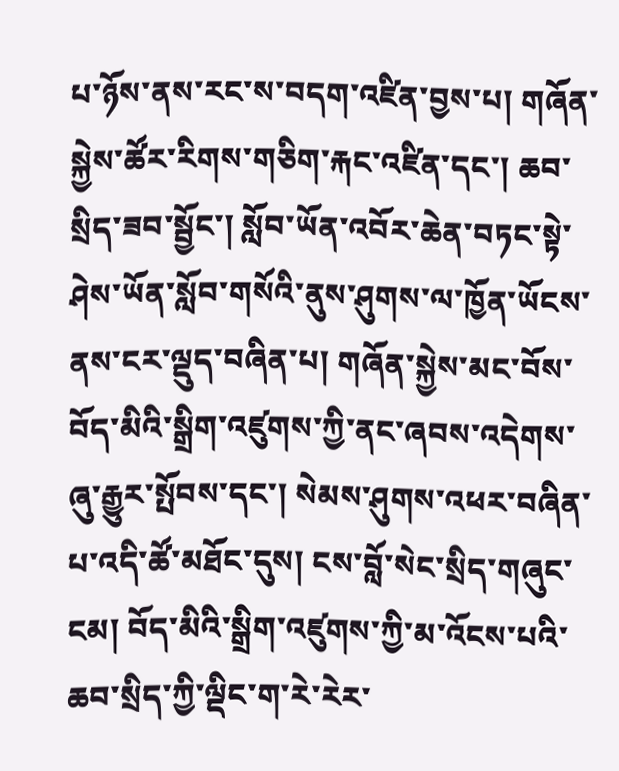པ་ཉོས་ནས་རང་ས་བདག་འཛིན་བྱས་པ། གཞོན་སྐྱེས་ཚོར་རིགས་གཅིག་རྐང་འཛིན་དང་། ཆབ་སྲིད་ཟབ་སྦྱོང་། སློབ་ཡོན་འབོར་ཆེན་བཏང་སྟེ་ཤེས་ཡོན་སློབ་གསོའི་ནུས་ཤུགས་ལ་ཁྱོན་ཡོངས་ནས་ངར་ལྡུད་བཞིན་པ། གཞོན་སྐྱེས་མང་བོས་བོད་མིའི་སྒྲིག་འཛུགས་ཀྱི་ནང་ཞབས་འདེགས་ཞུ་རྒྱུར་སྤོབས་དང་། སེམས་ཤུགས་འཕར་བཞིན་པ་འདི་ཚོ་མཐོང་དུས། ངས་བློ་སེང་སྲིད་གཞུང་ངམ། བོད་མིའི་སྒྲིག་འཛུགས་ཀྱི་མ་འོངས་པའི་ཆབ་སྲིད་ཀྱི་ལྡིང་ག་རེ་རེར་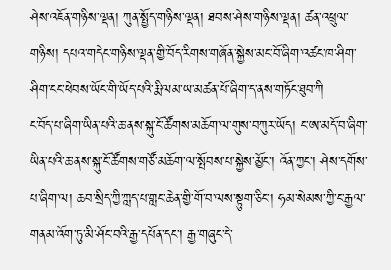ཤེས་འཇོན་གཉིས་ལྡན། ཀུན་སྤྱོད་གཉིས་ལྡན། ཐབས་ཤེས་གཉིས་ལྡན། ཚན་འཕྲུལ་གཉིས། དཔའ་གདེང་གཉིས་ལྡན་གྱི་བོད་རིགས་གཞོན་སྐྱེས་མང་བོ་ཞིག་འཚང་ཁ་ཤིག་ཤིག་ངང་ཕེབས་ཡོང་གི་ཡོད་པའི་རྨི་ལམ་ཡ་མཚན་པོ་ཞིག་ད་ནས་གཏོང་ཐུབ་ཀི
ང་བོད་པ་ཞིག་ཡིན་པའི་ཆ་ནས་སྐུ་ངོ་ཚོགས་མཆོག་ལ་གུས་བཀུར་ཡོད། ང་ཨ་མདོ་བ་ཞིག་ཡིན་པའི་ཆ་ནས་སྐུ་ངོ་ཚོགས་གཙོ་མཆོག་ལ་སྤོབས་པ་སྐྱེས་མྱོང་། འོན་ཀྱང་། ཤེས་དགོས་པ་ཞིག་ལ། ཆབ་སྲིད་ཀྱི་ཀླད་པ་གླང་ཆེན་གྱི་གོ་བ་ལས་སྟུག་ཅིང་། ཧམ་སེམས་ཀྱི་ང་རྒྱལ་གནམ་འོག་ཏུ་མི་ཤོང་བའི་རྒྱ་དཔོན་དང་། རྒྱ་གཞུང་དེ་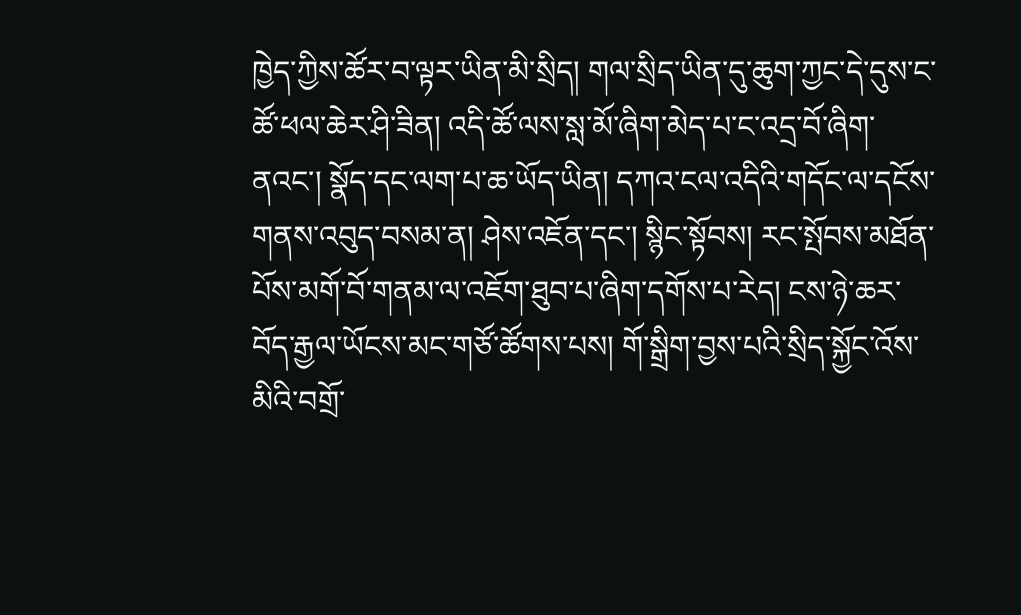ཁྱེད་ཀྱིས་ཚོར་བ་ལྟར་ཡིན་མི་སྲིད། གལ་སྲིད་ཡིན་དུ་ཆུག་ཀྱང་དེ་དུས་ང་ཚོ་ཕལ་ཆེར་ཤི་ཟིན། འདི་ཚོ་ལས་སླ་མོ་ཞིག་མེད་པ་ང་འདྲ་བོ་ཞིག་ནའང་། སྣོད་དང་ལག་པ་ཆ་ཡོད་ཡིན། དཀའ་ངལ་འདིའི་གདོང་ལ་དངོས་གནས་འབུད་བསམ་ན། ཤེས་འཇོན་དང་། སྙིང་སྟོབས། རང་སྤོབས་མཐོན་པོས་མགོ་བོ་གནམ་ལ་འཇོག་ཐུབ་པ་ཞིག་དགོས་པ་རེད། ངས་ཉེ་ཆར་བོད་རྒྱལ་ཡོངས་མང་གཙོ་ཚོགས་པས། གོ་སྒྲིག་བྱས་པའི་སྲིད་སྐྱོང་འོས་མིའི་བགྲོ་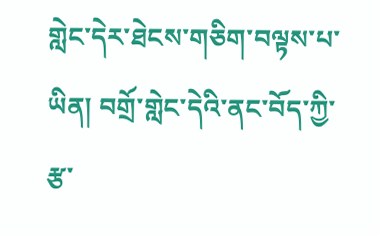གླེང་དེར་ཐེངས་གཅིག་བལྟས་པ་ཡིན། བགྲོ་གླེང་དེའི་ནང་བོད་ཀྱི་རྩ་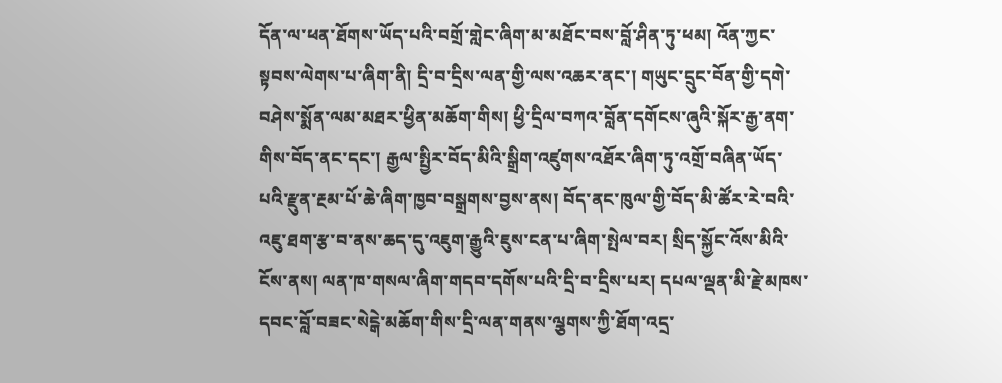དོན་ལ་ཕན་ཐོགས་ཡོད་པའི་བགྲོ་གླེང་ཞིག་མ་མཐོང་བས་བློ་ཤིན་ཏུ་ཕམ། འོན་ཀྱང་སྟབས་ལེགས་པ་ཞིག་ནི། དྲི་བ་དྲིས་ལན་གྱི་ལས་འཆར་ནང་། གཡུང་དྲུང་བོན་གྱི་དགེ་བཤེས་སྨོན་ལམ་མཐར་ཕྱིན་མཆོག་གིས། ཕྱི་དྲིལ་བཀའ་བློན་དགོངས་ཞུའི་སྐོར་རྒྱ་ནག་གིས་བོད་ནང་དང་། རྒྱལ་སྤྱིར་བོད་མིའི་སྒྲིག་འཛུགས་འཐོར་ཞིག་ཏུ་འགྲོ་བཞིན་ཡོད་པའི་རྫུན་རྔམ་པོ་ཆེ་ཞིག་ཁྱབ་བསྒྲགས་བྱས་ནས། བོད་ནང་ཁུལ་གྱི་བོད་མི་ཚོར་རེ་བའི་འཇུ་ཐག་རྩ་བ་ནས་ཆད་དུ་འཇུག་རྒྱུའི་ཇུས་ངན་པ་ཞིག་སྤེལ་བར། སྲིད་སྐྱོང་འོས་མིའི་ངོས་ནས། ལན་ཁ་གསལ་ཞིག་གདབ་དགོས་པའི་དྲི་བ་དྲིས་པར། དཔལ་ལྡན་མི་རྗེ་མཁས་དབང་བློ་བཟང་སེངྒེ་མཆོག་གིས་དྲི་ལན་གནས་ལྕགས་ཀྱི་ཐོག་འདྲ་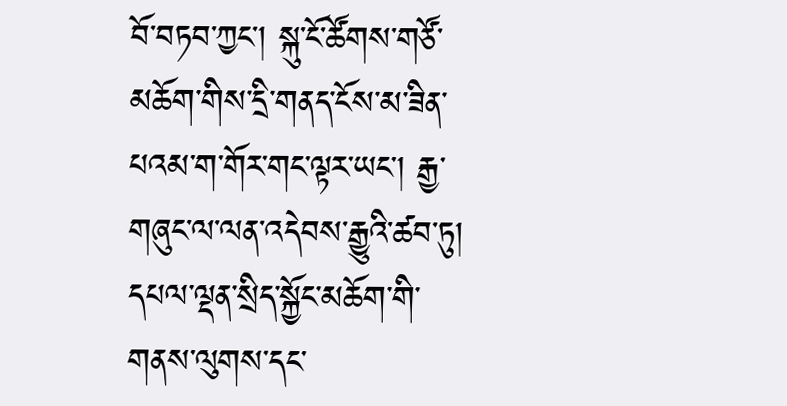བོ་བཏབ་ཀྱང་། སྐུ་ངོ་ཚོགས་གཙོ་མཆོག་གིས་དྲི་གནད་ངོས་མ་ཟིན་པའམ་ག་གོར་གང་ལྟར་ཡང་། རྒྱ་གཞུང་ལ་ལན་འདེབས་རྒྱུའི་ཚབ་ཏུ། དཔལ་ལྡན་སྲིད་སྐྱོང་མཆོག་གི་གནས་ལུགས་དང་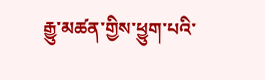རྒྱུ་མཚན་གྱིས་ཕྱུག་པའི་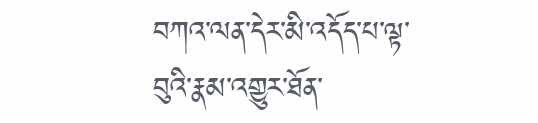བཀའ་ལན་དེར་མི་འདོད་པ་ལྟ་བུའི་རྣམ་འགྱུར་ཐོན་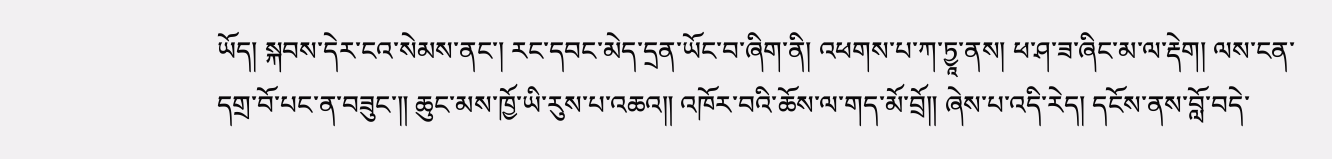ཡོད། སྐབས་དེར་ངའ་སེམས་ནང་། རང་དབང་མེད་དྲན་ཡོང་བ་ཞིག་ནི། འཕགས་པ་ཀ་ཏྱཱ་ནས། ཕ་ཤ་ཟ་ཞིང་མ་ལ་རྡེག། ལས་ངན་དགྲ་བོ་པང་ན་བཟུང་༎ ཆུང་མས་ཁྱོ་ཡི་རུས་པ་འཆའ༎ འཁོར་བའི་ཆོས་ལ་གད་མོ་བྲོ༎ ཞེས་པ་འདི་རེད། དངོས་ནས་བློ་བདེ་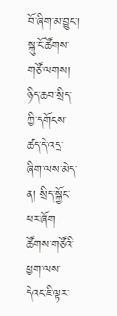བོ་ཞིག་མ་བྱུང་། སྐུ་ངོ་ཚོགས་གཙོ་ལགས། ཉིད་ཆབ་སྲིད་ཀྱི་དགོངས་ཚད་དེ་འདྲ་ཞིག་ལས་མེད་ན། སྲིད་སྐྱོང་ཕར་ཞོག ཚོགས་གཙོའི་ཕྱག་ལས་དེའང་ཇི་ལྟར་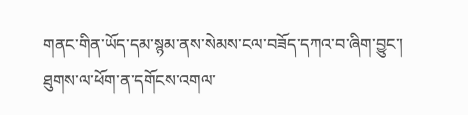གནང་གིན་ཡོད་དམ་སྙམ་ནས་སེམས་ངལ་བཟོད་དཀའ་བ་ཞིག་བྱུང་། ཐུགས་ལ་ཕོག་ན་དགོངས་འགལ་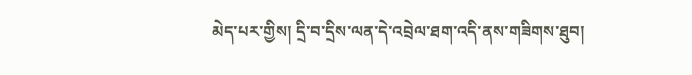མེད་པར་གྱིས། དྲི་བ་དྲིས་ལན་དེ་འབྲེལ་ཐག་འདི་ནས་གཟིགས་ཐུབ།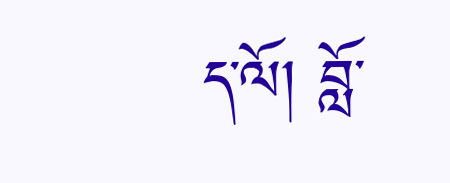ད་ལོ། བློ་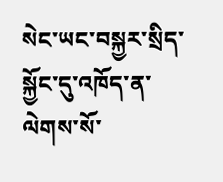སེང་ཡང་བསྐྱར་སྲིད་སྐྱོང་དུ་འཁོད་ན་ལེགས་སོ་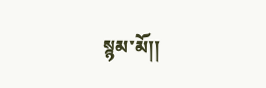སྙམ་མོ།།